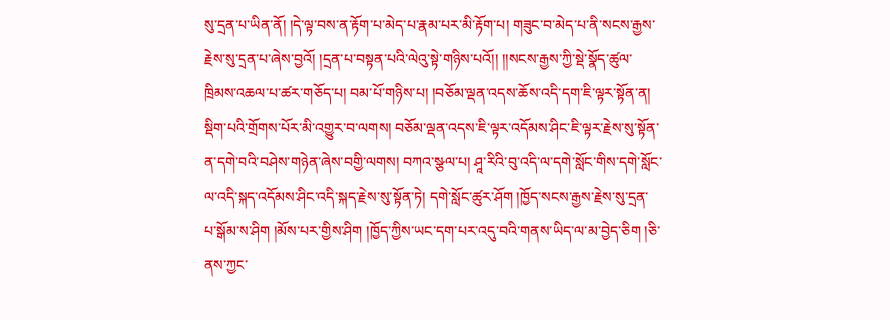སུ་དྲན་པ་ཡིན་ནོ། །དེ་ལྟ་བས་ན་རྟོག་པ་མེད་པ་རྣམ་པར་མི་རྟོག་པ། གཟུང་བ་མེད་པ་ནི་སངས་རྒྱས་རྗེས་སུ་དྲན་པ་ཞེས་བྱའོ། །དྲན་པ་བསྟན་པའི་ལེའུ་སྟེ་གཉིས་པའོ།། །།སངས་རྒྱས་ཀྱི་སྡེ་སྣོད་ཚུལ་ཁྲིམས་འཆལ་པ་ཚར་གཅོད་པ། བམ་པོ་གཉིས་པ། །བཅོམ་ལྡན་འདས་ཆོས་འདི་དག་ཇི་ལྟར་སྟོན་ན། སྡིག་པའི་གྲོགས་པོར་མི་འགྱུར་བ་ལགས། བཅོམ་ལྡན་འདས་ཇི་ལྟར་འདོམས་ཤིང་ཇི་ལྟར་རྗེས་སུ་སྟོན་ན་དགེ་བའི་བཤེས་གཉེན་ཞེས་བགྱི་ལགས། བཀའ་སྩལ་པ། ཤཱ་རིའི་བུ་འདི་ལ་དགེ་སློང་གིས་དགེ་སློང་ལ་འདི་སྐད་འདོམས་ཤིང་འདི་སྐད་རྗེས་སུ་སྟོན་ཏེ། དགེ་སློང་ཚུར་ཤོག །ཁྱོད་སངས་རྒྱས་རྗེས་སུ་དྲན་པ་སྒོམ་ས་ཤིག །མོས་པར་གྱིས་ཤིག །ཁྱོད་ཀྱིས་ཡང་དག་པར་འདུ་བའི་གནས་ཡིད་ལ་མ་བྱེད་ཅིག །ཅི་ནས་ཀྱང་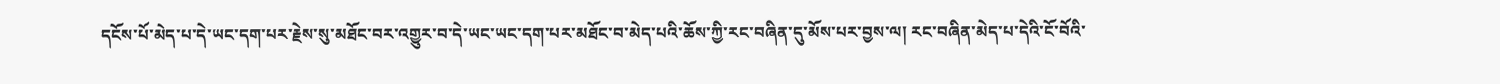དངོས་པོ་མེད་པ་དེ་ཡང་དག་པར་རྗེས་སུ་མཐོང་བར་འགྱུར་བ་དེ་ཡང་ཡང་དག་པར་མཐོང་བ་མེད་པའི་ཆོས་ཀྱི་རང་བཞིན་དུ་མོས་པར་བྱས་ལ། རང་བཞིན་མེད་པ་དེའི་ངོ་བོའི་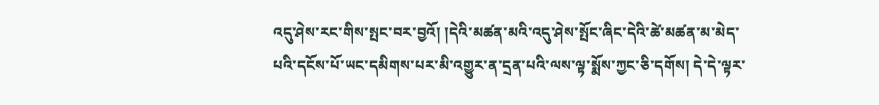འདུ་ཤེས་རང་གིས་སྤང་བར་བྱའོ། །དེའི་མཚན་མའི་འདུ་ཤེས་སྤོང་ཞིང་དེའི་ཚེ་མཚན་མ་མེད་པའི་དངོས་པོ་ཡང་དམིགས་པར་མི་འགྱུར་ན་དྲན་པའི་ལས་ལྟ་སྨོས་ཀྱང་ཅི་དགོས། དེ་དེ་ལྟར་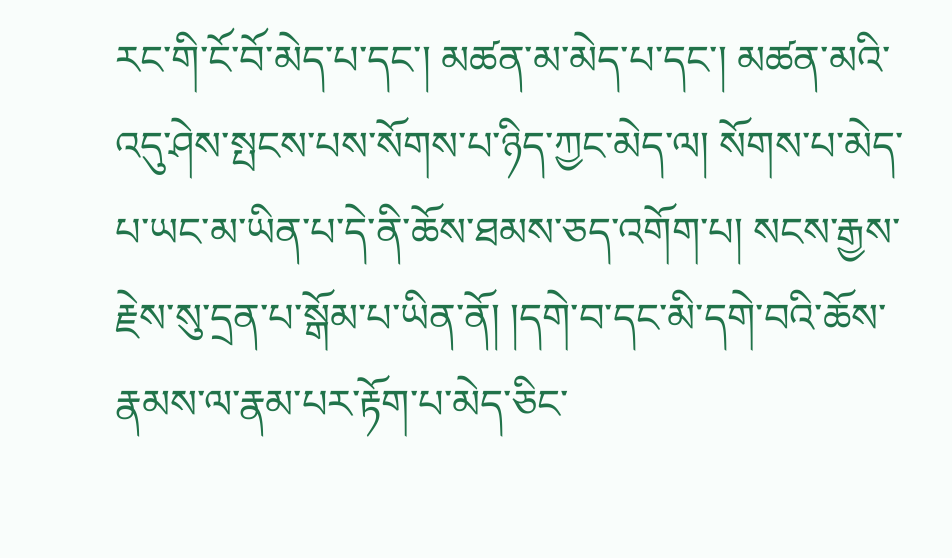རང་གི་ངོ་བོ་མེད་པ་དང་། མཚན་མ་མེད་པ་དང་། མཚན་མའི་འདུ་ཤེས་སྤངས་པས་སོགས་པ་ཉིད་ཀྱང་མེད་ལ། སོགས་པ་མེད་པ་ཡང་མ་ཡིན་པ་དེ་ནི་ཆོས་ཐམས་ཅད་འགོག་པ། སངས་རྒྱས་རྗེས་སུ་དྲན་པ་སྒོམ་པ་ཡིན་ནོ། །དགེ་བ་དང་མི་དགེ་བའི་ཆོས་རྣམས་ལ་རྣམ་པར་རྟོག་པ་མེད་ཅིང་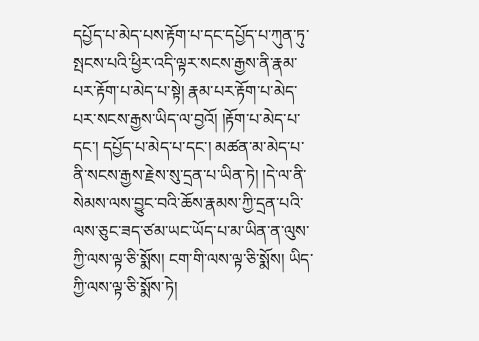དཔྱོད་པ་མེད་པས་རྟོག་པ་དང་དཔྱོད་པ་ཀུན་ཏུ་སྤངས་པའི་ཕྱིར་འདི་ལྟར་སངས་རྒྱས་ནི་རྣམ་པར་རྟོག་པ་མེད་པ་སྟེ། རྣམ་པར་རྟོག་པ་མེད་པར་སངས་རྒྱས་ཡིད་ལ་བྱའོ། །རྟོག་པ་མེད་པ་དང་། དཔྱོད་པ་མེད་པ་དང་། མཚན་མ་མེད་པ་ནི་སངས་རྒྱས་རྗེས་སུ་དྲན་པ་ཡིན་ཏེ། །དེ་ལ་ནི་སེམས་ལས་བྱུང་བའི་ཆོས་རྣམས་ཀྱི་དྲན་པའི་ལས་ཅུང་ཟད་ཙམ་ཡང་ཡོད་པ་མ་ཡིན་ན་ལུས་ཀྱི་ལས་ལྟ་ཅི་སྨོས། ངག་གི་ལས་ལྟ་ཅི་སྨོས། ཡིད་ཀྱི་ལས་ལྟ་ཅི་སྨོས་ཏེ།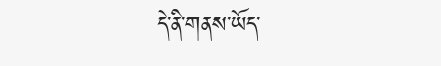དེ་ནི་གནས་ཡོད་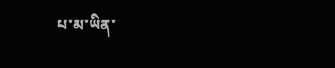པ་མ་ཡིན་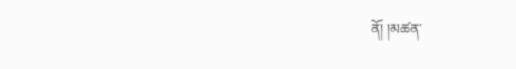ནོ། །མཚན་